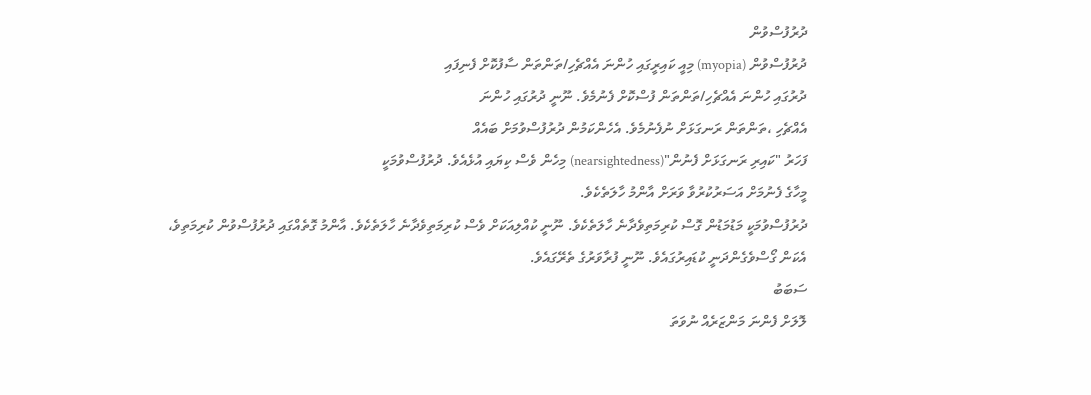ދުރުފުސްވުން
ދުރުފުސްވުން (myopia) މިއީ ކައިރީގައި ހުންނަ އެއްޗެހި/ތަންތަން ސާފުކޮށް ފެނިފައި
ދުރުގައި ހުންނަ އެއްޗެހި/ތަންތަން ފުސްކޮށް ފެނުމެވެ. ނޫނީ ދުރުގައި ހުންނަ
އެއްޗެހި ،ތަންތަން ރަނގަޅަށް ނުފެނުމެވެ. އެހެންކަމުން ދުރުފުސްވުމަށް ބައެއް
ފަހަރު "ކައިރި ރަނގަޅަށް ފެނުން"(nearsightedness) މިހެން ވެސް ކިޔައި އުޅެއެވެ. ދުރުފުސްވުމަކީ
މީހާގެ ފެނުމަށް އަސަރުކުރުވާ ވަރަށް އާންމު ހާލަތެކެވެ.
ދުރުފުސްވުމަކީ މަޑުމަޑުން ގޮސް ކުރިމަތިވެދާނެ ހާލަތެކެވެ. ނޫނީ ކުއްލިއަކަށް ވެސް ކުރިމަތިވެދާނެ ހާލަތެކެވެ. އާންމު ގޮތެއްގައި ދުރުފުސްވުން ކުރިމަތިވެ، އެކަން ގޯސްވެގެންދަނީ ކުޑައިރުގައެވެ. ނޫނީ ފުރާވަރުގެ ތެރޭގައެވެ.
ސަބަބު
ލޮލަށް ފެންނަ މަންޒަރެއް ނުވަތަ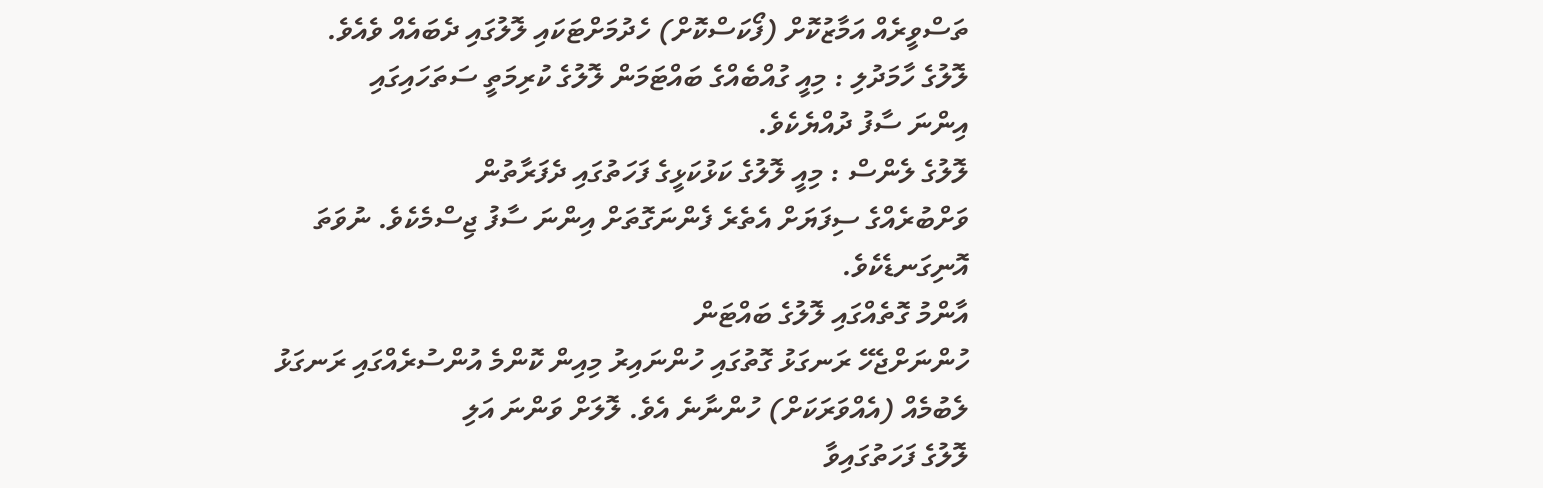ތަސްވީރެއް އަމާޒުކޮށް (ފޯކަސްކޮށް) ހެދުމަށްޓަކައި ލޮލުގައި ދެބައެއް ވެއެވެ.
ލޮލުގެ ހާމަދުލި : މިއީ ގުއްބެއްގެ ބައްޓަމަން ލޮލުގެ ކުރިމަތީ ސަތަހައިގައި
އިންނަ ސާފު ދުއްޔެކެވެ.
ލޮލުގެ ލެންސް : މިއީ ލޮލުގެ ކަޅުކަޅީގެ ފަހަތުގައި ދެފަރާތުން
ވަށްބުރެއްގެ ސިފަޔަށް އެތެރެ ފެންނަގޮތަށް އިންނަ ސާފު ޖިސްމެކެވެ. ނުވަތަ
އޮނިގަނޑެކެވެ.
އާންމު ގޮތެއްގައި ލޮލުގެ ބައްޓަން
ހުންނަށްޖެހޭ ރަނގަޅު ގޮތުގައި ހުންނައިރު މިއިން ކޮންމެ އުންސުރެއްގައި ރަނގަޅު
ލެބުމެއް (އެއްވަރަކަށް) ހުންނާނެ އެވެ. ލޮލަށް ވަންނަ އަލި
ލޮލުގެ ފަހަތުގައިވާ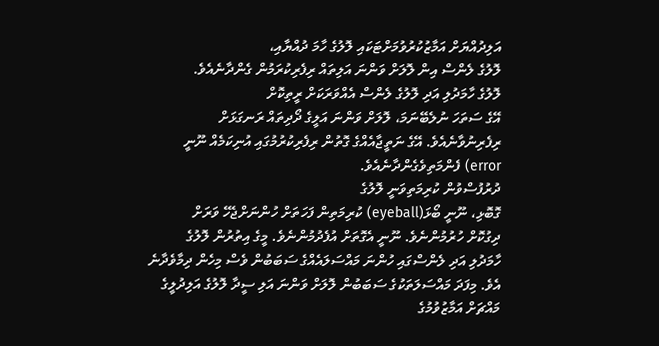އަލިދުއްޔަށް އަމާޒުކުރުވުމަށްޓަކައި ލޮލުގެ ހާމަ ދުއްޔާއި،
ލޮލުގެ ލެންސް އިން ލޮލަށް ވަންނަ އަލިތައް ރިފެރިކުރަމުން ގެންދާނެއެވެ.
ލޮލުގެ ހާމަދުލި އަދި ލޮލުގެ ލެންސް އެއްވަރަކަށް ރީތިކޮށް
އޭގެ ސަތަހަ ނުލެބޭނަމަ، ލޮލަށް ވަންނަ އަލީގެ ދޯދިތައް ރަނގަޅަށް
ރިފެރިނުވާނެއެވެ. އޭގެ ނަތީޖާއެއްގެ ގޮތުން ރިފެރިކުރުމުގައި އުނިކަމެއް ނޫނީ
error) ފެންމަތިވެގެންދާނެއެވެ.
ދުރުފުސްވުން ކުރިމަތިވަނީ ލޮލުގެ
ގޮބޮޅި، ނޫނީ ބޯޅަ(eyeball) ކުރިމަތިން ފަހަތަށް ހުންނަށްޖެހޭ ވަރަށް
ދިގުކޮށް ހުރުމުންނެވެ. ނޫނީ އެގޮތަށް އުފެދުމުންނެވެ. މީގެ އިތުރުން ލޮލުގެ
ހާމަދުލި އަދި ލެންސްގައި ހުންނަ މައްސަލައެއްގެ ސަބަބުން ވެސް މިހެން ދިމާވެދާނެ
އެވެ. މިފަދަ މައްސަލަތަކުގެ ސަބަބުން ލޮލަށް ވަންނަ އަލި ސީދާ ލޮލުގެ އަލިދުލީގެ
މައްޗަށް އަމާޒުވުމުގެ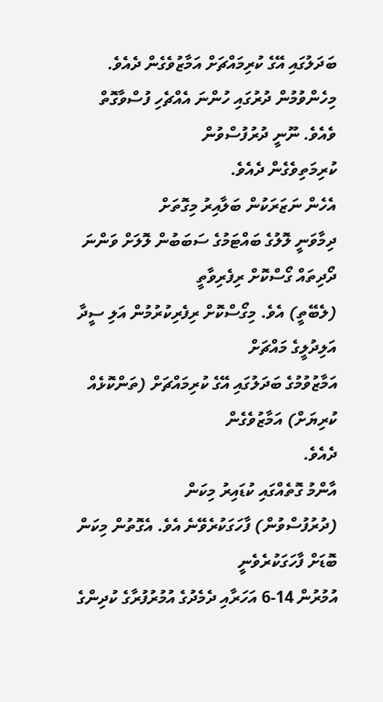ބަދަލުގައި އޭގެ ކުރިމައްޗަށް އަމާޒުވެގެން ދެއެވެ.
މިހެންވުމުން ދުރުގައި ހުންނަ އެއްޗެހި ފުސްވާގޮތް ވެއެވެ. ނޫނީ ދުރުފުސްވުން
ކުރިމަތިވެގެން ދެއެވެ.
އެހެން ނަޒަރަކުން ބަލާއިރު މިގޮތަށް
ދިމާވަނީ ލޮލުގެ ބައްޓަމުގެ ސަބަބުން ލޮލަށް ވަންނަ ދޯދިތައް ގޯސްކޮށް ރިފެރިވާތީ
(ލެބޭތީ) އެވެ. މިގޯސްކޮށް ރިފެރިކުރުމުން އަލި ސީދާ އަލިދުލީގެ މައްޗަށް
އަމާޒުވުމުގެ ބަދަލުގައި އޭގެ ކުރިމައްޗަށް (ތަންކޮޅެއް ކުރިޔަށް) އަމާޒުވެގެން
ދެއެވެ.
އާންމު ގޮތެއްގައި ކުޑައިރު މިކަން
(ދުރުފުސްވުން) ފާހަގަކުރެވޭނެ އެވެ. އެގޮތުން މިކަން ބޮޑަށް ފާހަގަކުރެވެނީ
އުމުރުން 14-6 އަހަރާއި ދެމެދުގެ އުމުރުފުރާގެ ކުދިންގެ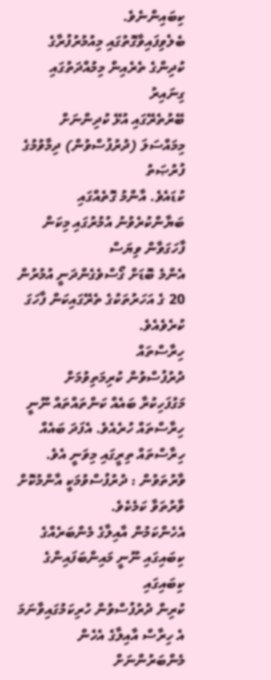ކިބައިންނެވެ.
ބެލެވިފައިވާގޮތުގައި މިއުމުރުފުރާގެ ކުދިންގެ ތެރެއިން މިމުއްދަތުގައި ގިނައިރު
ބޭރުތެރޭގައި އުޅޭ ކުދިންނަށް މިމައްސަލަ (ދުރުފުސްވުން) ދިމާވުމުގެ ފުރުޞަތު
ކުޑައެވެ. އާންމު ގޮތެއްގައި ބަޔާންކުރެވުނު އުމުރުގައި މިކަން ފާހަގަވާން ވިޔަސް
އެންމެ ބޮޑަށް ގޯސްވެގެންދަނީ އުމުރުން 20 ގެ އަހަރުތަކުގެ ތެރޭގައިކަން ފާހަގަ
ކުރެވެއެވެ.
ހިރާސްތައް
ދުރުފުސްވުން ކުރިމަތިވުމަށް
މަގުފަހިކުރާ ބައެއް ކަންތައްތައް ނޫނީ ހިރާސްތައް ހުރެއެވެ. އެފަދަ ބައެއް
ހިރާސްތައް ތިރީގައި މިވަނީ އެވެ.
ވާރުތަވުން : ދުރުފުސްވުމަކީ އާންމުކޮށް ވާރުތަވާ ކަމެކެވެ.
އެހެންކަމުން އާއިލާގެ މެންބަރެއްގެ ކިބައިގައި ނޫނީ މައިންބަފައިންގެ ކިބައިގައި
ކުރިން ދުރުފުސްވުން ހުރިކަމުގައިވާނަމަ އެ ހިރާސް އާއިލާގެ އެހެން މެންބަރުންނަށް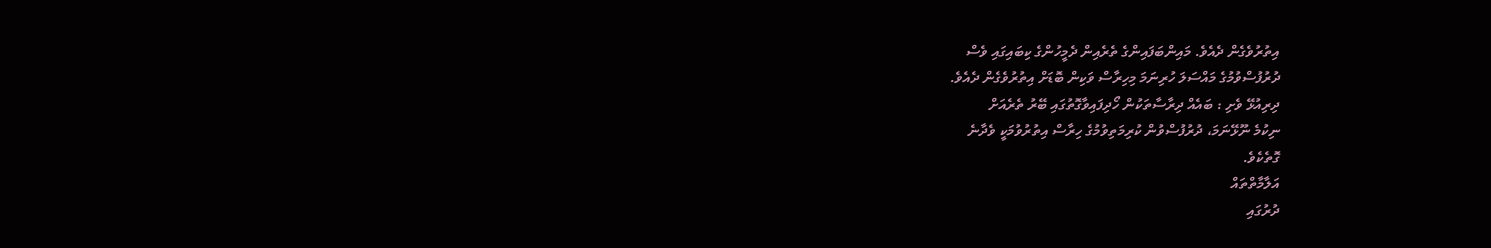އިތުރުވެގެން ދެއެވެ. މައިންބަފައިންގެ ތެރެއިން ދެމީހުންގެ ކިބައިގައި ވެސް
ދުރުފުސްވުމުގެ މައްސަލަ ހުރިނަމަ މިހިރާސް ވަކިން ބޮޑަށް އިތުރުވެގެން ދެއެވެ.
ދިރިއުޅޭ ވެށި : ބައެއް ދިރާސާތަކުން ހޯދިފައިވާގޮތުގައި ބޭރު ތެރެއަށް
ނިކުމެ ނޫޅޭނަމަ، ދުރުފުސްވުން ކުރިމަތިވުމުގެ ހިރާސް އިތުރުވުމަކީ ވެދާނެ
ގޮތެކެވެ.
އަލާމާތްތައް
ދުރުގައި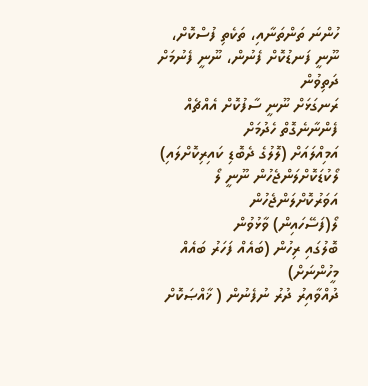ހުންނަ ތަންތަނާއި، ތަކެތި ފުސްކޮށް،
ނޫނީ ފަނޑުކޮށް ފެނުން، ނޫނީ ފެނުމަށް
ދަތިވުން
ރަނގަޅަށް ނޫނީ ސާފުކޮށް އެއްޗެއް ފެންނާނެގޮތް ހެދުމަށް
އަމިއްލައަށް (ލޮލުގެ ދެބޮޑި ކައިރިކޮށްލައި) ލޯކުޑަކޮށްލަންޖެހުން ނޫނީ ލޯ އަވަރުކޮށްލަންޖެހުން
ލޯ(ފަސޭހައިން) ވާޅުވުން
ބޮލުގައި ރިހުން (ބައެއް ފަހަރު ބައެއް މީހުންނަށް)
ދުއްވާއިރު ދުރު ނުފެނުން ( ޚާއްޞަކޮށް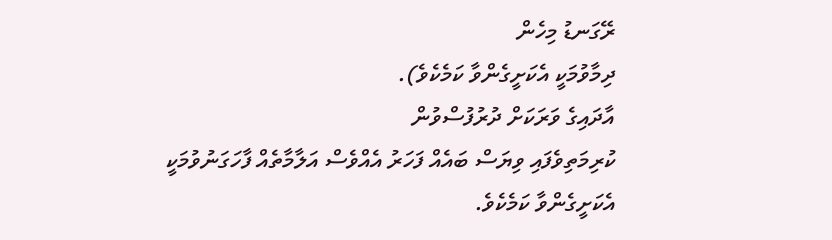ރޭގަނޑު މިހެން
ދިމާވުމަކީ އެކަށީގެންވާ ކަމެކެވެ).
އާދައިގެ ވަރަކަށް ދުރުފުސްވުން
ކުރިމަތިވެފައި ވިޔަސް ބައެއް ފަހަރު އެއްވެސް އަލާމާތެއް ފާހަގަނުވުމަކީ
އެކަށީގެންވާ ކަމެކެވެ.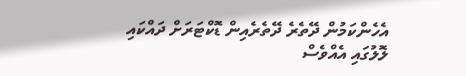އެހެންކަމުން ދޭތެރެ ދޭތެރެއިން ޑޮކްޓަރަށް ދައްކައި
ލޮލުގައި އެއްވެސް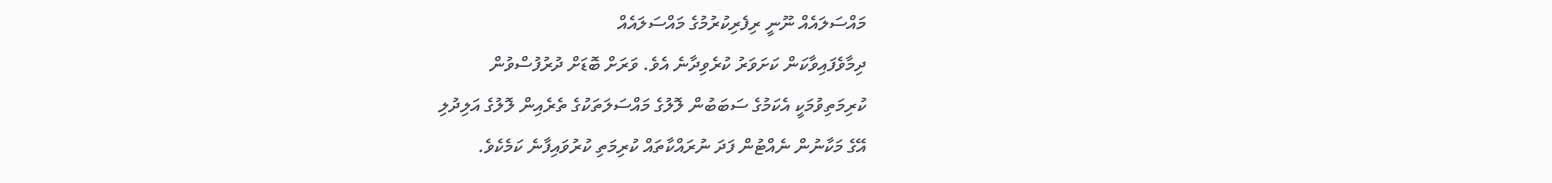މައްސަލައެއް ނޫނީ ރިފެރިކުރުމުގެ މައްސަލައެއް
ދިމާވެފައިވާކަން ކަށަވަރު ކުރެވިދާނެ އެވެ. ވަރަށް ބޮޑަށް ދުރުފުސްވުން
ކުރިމަތިވުމަކީ އެކަމުގެ ސަބަބުން ލޮލުގެ މައްސަލަތަކުގެ ތެރެއިން ލޮލުގެ އަލިދުލި
އޭގެ މަކާނުން ނެއްޓުން ފަދަ ނުރައްކާތައް ކުރިމަތި ކުރުވައިފާނެ ކަމެކެވެ.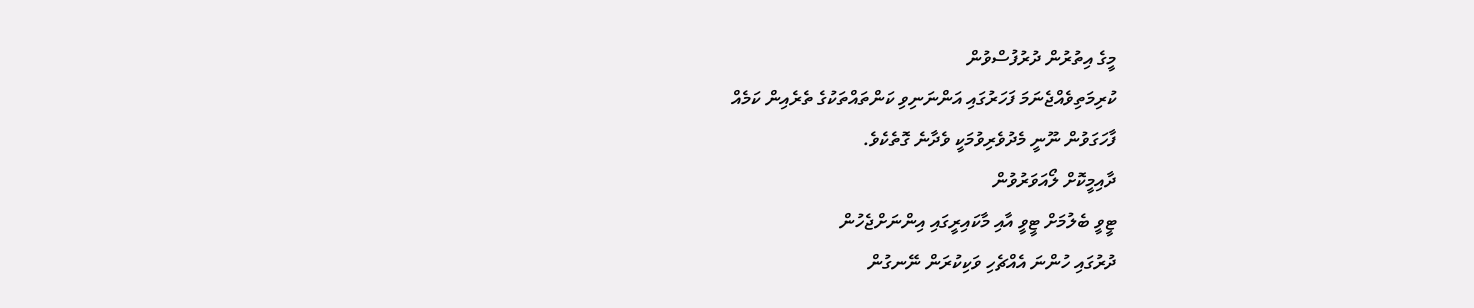މީގެ އިތުރުން ދުރުފުސްވުން
ކުރިމަތިވެއްޖެނަމަ ފަހަރުގައި އަންނަނިވި ކަންތައްތަކުގެ ތެރެއިން ކަމެއް
ފާހަގަވުން ނޫނީ މެދުވެރިވުމަކީ ވެދާނެ ގޮތެކެވެ.
ދާއިމީކޮށް ލޯއަވަރުވުން
ޓީވީ ބެލުމަށް ޓީވީ އާއި މާކައިރީގައި އިންނަށްޖެހުން
ދުރުގައި ހުންނަ އެއްޗެހި ވަކިކުރަން ނޭނގުން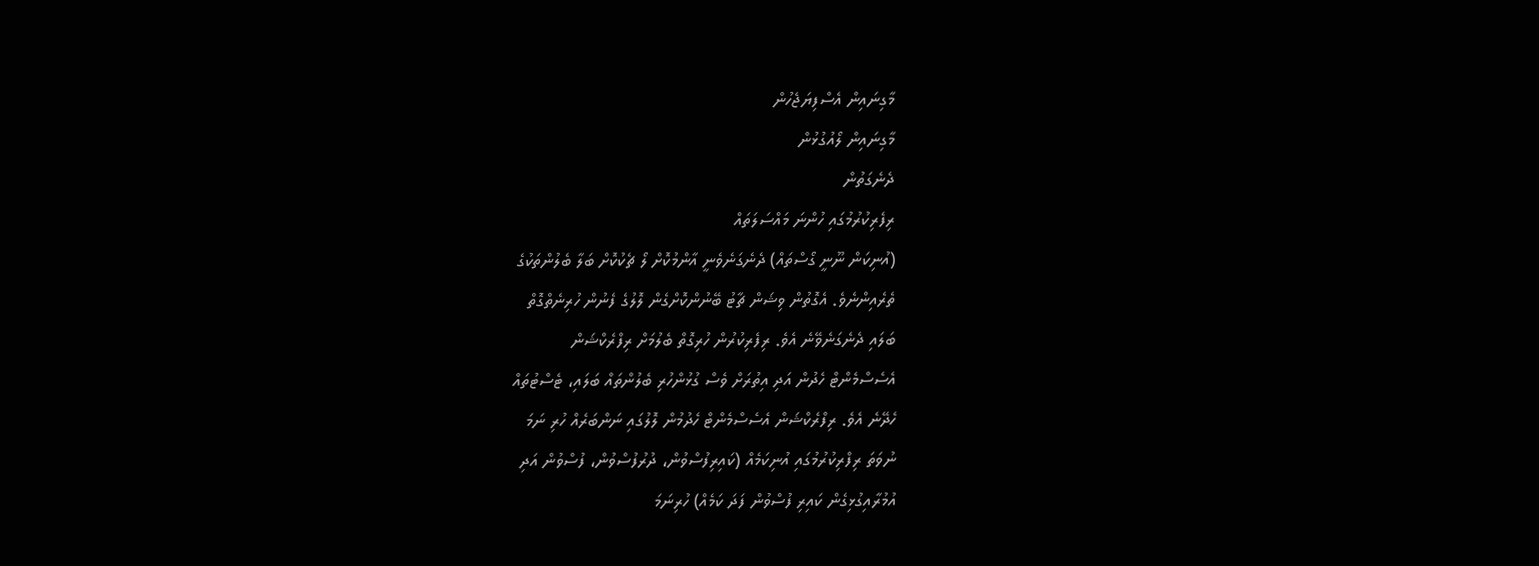މާގިނައިން އެސްފިޔަޖެހުން
މާގިނައިން ލޯއުގުޅުން
ދެނެގަތުން
ރިފެރިކުރުމުގައި ހުންނަ މައްސަލަތައް
(އުނިކަން ނޫނީ ގޯސްތައް) ދެނެގަނެވެނީ އާންމުކޮށް ލޯ ޗެކުކޮށް ބަލާ ބެލުންތަކުގެ
ތެރެއިންނެވެ. އެގޮތުން ވިޝަން ޗާޓު ބޭނުންކޮށްގެން ލޮލުގެ ފެނުން ހުރިނެތްގޮތް
ބަލައި ދެނެގަނެވޭނެ އެވެ. ރިފެރިކުރުން ހުރިގޮތް ބެލުމަށް ރިފްރެކްޝަން
އެސެސްމެންޓް ހެދުން އަދި އިތުރަށް ވެސް ގުޅުންހުރި ބެލުންތައް ބަލައި، ޓެސްޓުތައް
ހެދޭނެ އެވެ. ރިފްރެކްޝަން އެސެސްމެންޓް ހެދުމުން ލޮލުގައި ނަންބަރެއް ހުރި ނަމަ
ނުވަތަ ރިފްރިކުރުމުގައި އުނިކަމެއް (ކައިރިފުސްވުން، ދުރުފުސްވުން، ފުސްވުން އަދި
އުމުރާއިގުޅިގެން ކައިރި ފުސްވުން ފަދަ ކަމެއް) ހުރިނަމަ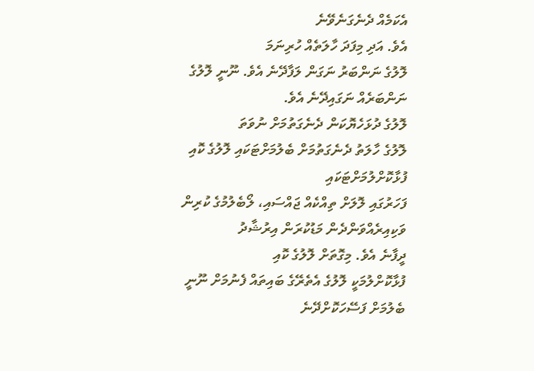އެކަމެއް ދެނެގަނެވޭނެ
އެވެ. އަދި މިފަދަ ހާލަތެއް ހުރިނަމަ
ލޮލުގެ ނަންބަރު ނަގަން ލަފާދޭނެ އެވެ. ނޫނީ ލޮލުގެ ނަންބަރެއް ނަގައިދޭނެ އެވެ.
ލޮލުގެ ދުޅަހެޔޮކަން ދެނެގަތުމަށް ނުވަތަ
ލޮލުގެ ހާލަތު ދެނެގަތުމަށް ބެލުމަށްޓަކައި ލޮލުގެ ކޮއި ފުޅާކޮށްލުމަށްޓަކައި
ފަހަރުގައި ލޮލަށް ތިއްކެއް ޖައްސައި، ލޯބެލުމުގެ ކުރިން ވަކިއިރެއްވަންދެން މަޑުކުރަން އިރުޝާދު
ދީފާނެ އެވެ. މިގޮތަށް ލޮލުގެ ކޮއި
ފުޅާކޮށްލުމަކީ ލޮލުގެ އެތެރޭގެ ބައިތައް ފެނުމަށް ނޫނީ ބެލުމަށް ފަސޭހަކޮށްދޭނެ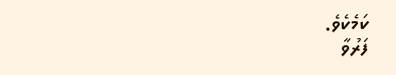ކަމެކެވެ.
ފަރުވާ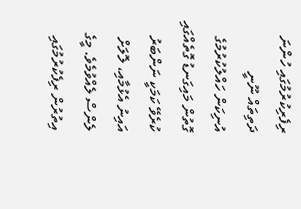ރިފެރިކުރުމުގައި ހުންނަ ދަތިތައް ނޫނީ
އުނިކަން ހައްލުކުރުމުގެ ގޮތުން މައިގަނޑު ގޮތެއްގައި ކުރެވޭ ކަމަކީ ނަންބަރު
އައިނު އެޅުމާއި، ލޮލަށް ލެންސް ލެއްވުމެވެ. މީގެ އިތުރުން ރިފެކުރުމުގައި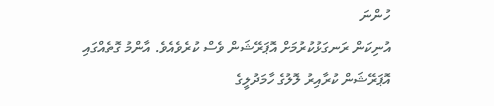ހުންނަ
އުނިކަން ރަނގަޅުކުރުމަށް އޮޕަރޭޝަން ވެސް ކުރެވެއެވެ. އާންމު ގޮތެއްގައި
އޮޕަރޭޝަން ކުރާއިރު ލޮލުގެ ހާމަދުލީގެ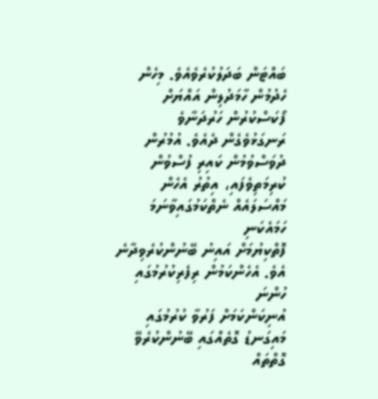ބައްޓަން ބަދަލުކުރެވެއެވެ. މިހެން
ހެދުމުން ހާމަދުލިން އައްޔަށް ފޯކަސްކުރުން ހަރުދަނާވެ ރަނގަޅުވެގެން ދެއެވެ. އުމުރުން ދުވަސްވުމުން ކައިރި ފުސްވުން
ކުރިމަތިވެފައި، އިތުރު އެހެން މައްސަލައެއް ނެތްކަމުގައިވާނަމަ ހަމައެކަނި
ފޮތްކިޔުމަށް އައިނު ބޭނުންކުރެވިދާނެ އެވެ. އެހެންކަމުން ރިފެރިކުރުމުގައި ހުންނަ
އުނިކަންކަމަށް ފަރުވާ ކުރުމުގައި މައިގަނޑު ގޮތެއްގައި ބޭނުންކުރެވޭ ގޮތްތައް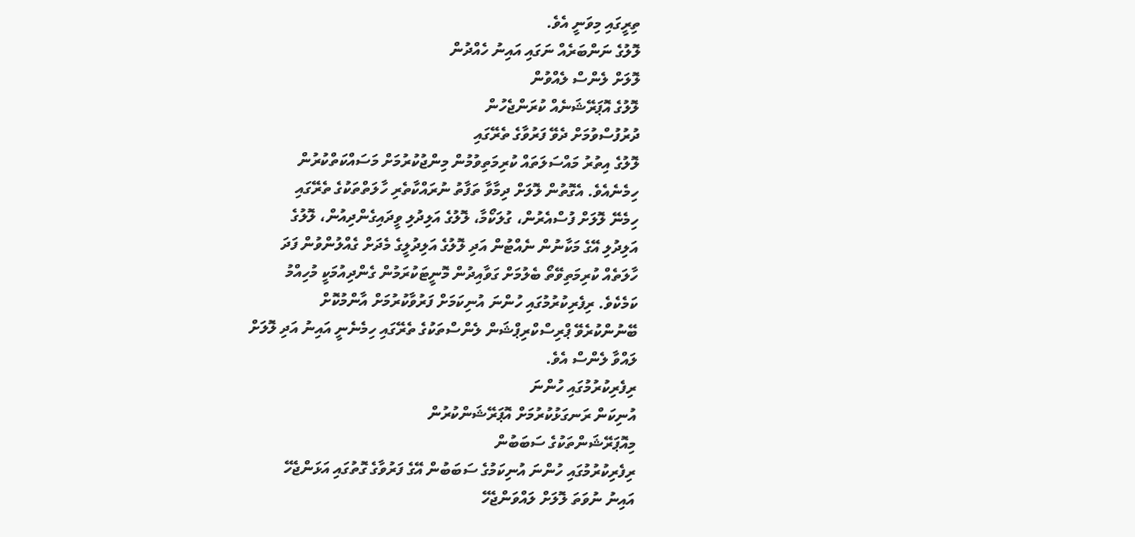ތިރީގައި މިވަނީ އެވެ.
ލޮލުގެ ނަންބަރެއް ނަގައި އައިނު ހެއްދުން
ލޮލަށް ލެންސް ލެއްވުން
ލޮލުގެ އޮޕަރޭޝަނެއް ކުރަންޖެހުން
ދުރުފުސްވުމަށް ދެވޭ ފަރުވާގެ ތެރޭގައި
ލޮލުގެ އިތުރު މައްސަލަތައް ކުރިމަތިވުމުން މިންޖުކުރުމަށް މަސައްކަތްކުރުން
ހިމެނެއެވެ. އެގޮތުން ލޮލަށް ދިމާވާ ތަފާތު ނުރައްކާތެރި ހާލަތްތަކުގެ ތެރޭގައި
ހިމެނޭ ލޮލަށް ފުސްއެރުން، ގުލަކޯމާ، ލޮލުގެ އަލިދުލި ވީދައިގެންދިއުން، ލޮލުގެ
އަލިދުލި އޭގެ މަކާނުން ނެއްޓުން އަދި ލޮލުގެ އަލިދުލީގެ މެދަށް ގެއްލުންވުން ފަދަ
ހާލަތެއް ކުރިމަތިވޭތޯ ބެލުމަށް ގަވާއިދުން މޮނީޓަކުރަމުން ގެންދިއުމަކީ މުހިއްމު
ކަމެކެވެ. ރިފެރިކުރުމުގައި ހުންނަ އުނިކަމަށް ފަރުވާކުރުމަށް އާންމުކޮށް
ބޭނުންކުރެވޭ ޕްރިސްކްރިޕްޝަން ލެންސްތަކުގެ ތެރޭގައި ހިމެނެނީ އައިނު އަދި ލޮލަށް
ލައްވާ ލެންސް އެވެ.
ރިފެރިކުރުމުގައި ހުންނަ
އުނިކަން ރަނގަޅުކުރުމަށް އޮޕަރޭޝަންކުރުން
މިއޮޕަރޭޝަންތަކުގެ ސަބަބުން
ރިފެރިކުރުމުގައި ހުންނަ އުނިކަމުގެ ސަބަބުން އޭގެ ފަރުވާގެ ގޮތުގައި އަޅަންޖެހޭ
އައިނު ނުވަތަ ލޮލަށް ލައްވަންޖެހޭ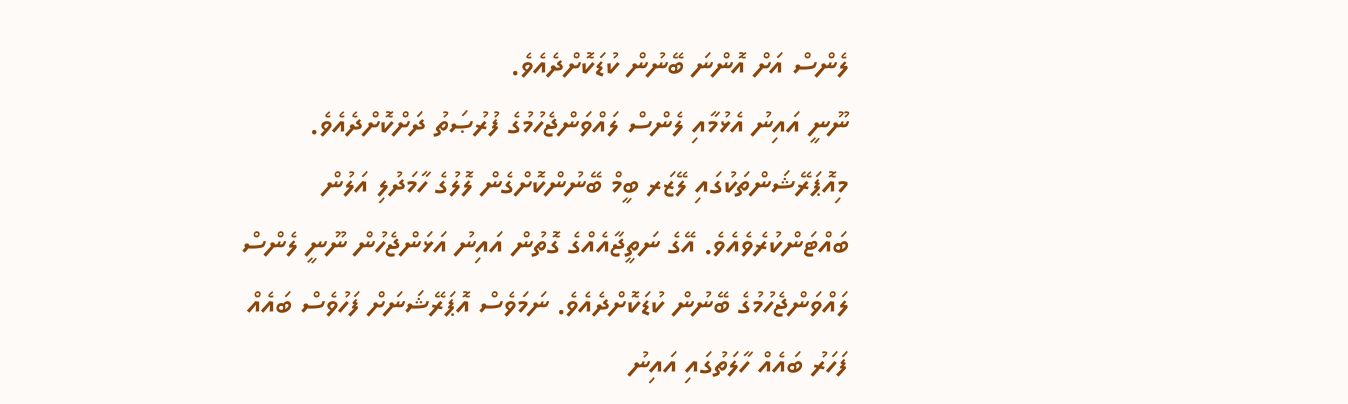ލެންސް އަށް އޮންނަ ބޭނުން ކުޑަކޮށްދެއެވެ.
ނޫނީ އައިނު އެޅުމާއި ލެންސް ލައްވަންޖެހުމުގެ ފުރުޞަތު ދަށްކޮށްދެއެވެ. މިއޮޕަރޭޝަންތަކުގައި ލޭޒަރ ބީމް ބޭނުންކޮށްގެން ލޮލުގެ ހާމަދުލި އަލުން
ބައްޓަންކުރެވެއެވެ. އޭގެ ނަތީޖާއެއްގެ ގޮތުން އައިނު އަޅަންޖެހުން ނޫނީ ލެންސް
ލައްވަންޖެހުމުގެ ބޭނުން ކުޑަކޮށްދެއެވެ. ނަމަވެސް އޮޕަރޭޝަނަށް ފަހުވެސް ބައެއް
ފަހަރު ބައެއް ހާލަތުގައި އައިނު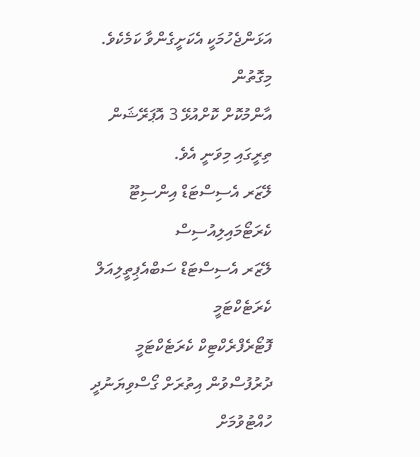އަޅަންޖެހުމަކީ އެކަށީގެންވާ ކަމެކެވެ. މިގޮތުން
އާންމުކޮށް ކޮށްއުޅޭ 3 އޮޕަރޭޝަން ތިރީގައި މިވަނީ އެވެ.
ލޭޒަރ އެސިސްޓަޑް އިންސިޓޫ ކެރަޓޯމައިލިއުސިސް
ލޭޒަރ އެސިސްޓަޑް ސަބްއެޕިތީލިއަލް ކެރަޓެކްޓަމީ
ފޮޓޯރެފްރެކްޓިކް ކެރަޓެކްޓަމީ
ދުރުފުސްވުން އިތުރަށް ގޯސްވިޔަނުދީ ހުއްޓުވުމަށް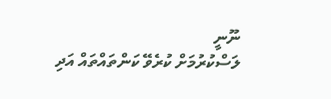ނޫނީ
ލަސްކުރުމަށް ކުރެވޭ ކަންތައްތައް އަދި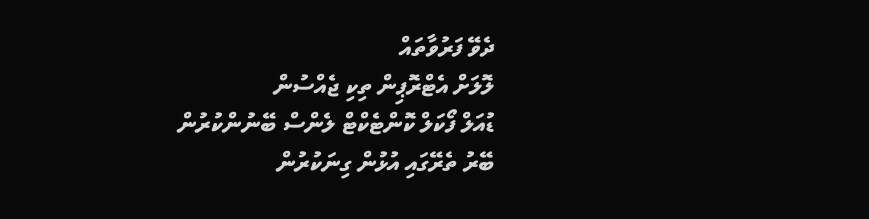ދެވޭ ފަރުވާތައް
ލޮލަށް އެޓްރޮޕިން ތިކި ޖެއްސުން
ޑުއަލް ފޯކަލް ކޮންޓެކްޓް ލެންސް ބޭނުންކުރުން
ބޭރު ތެރޭގައި އުޅުން ގިނަކުރުން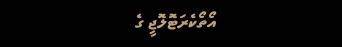އޯތޯކެރަޓޮލޮޖީ ގެ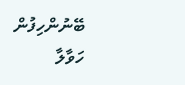ބޭނުންހިފުން
ހަވާލާ